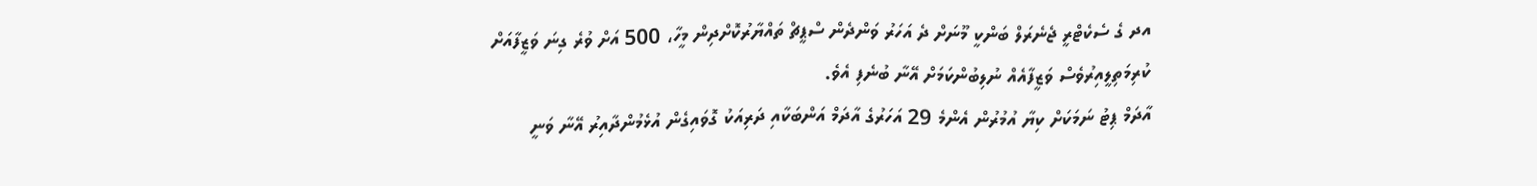އދ ގެ ސެކެޓްރީ ޖެނެރަލް ބަންކީ މޫނަށް ދެ އަހަރު ވަންދެން ސްޕީޗް ތައްޔާރުކޮށްދިން މީހާ، 500 އަށް ވުރެ ގިނަ ވަޒީފާއަށް ކުރިމަތިލީއިރުވެސް ވަޒީފާއެއް ނުލިބުންކަމަށް އޭނާ ބުނެފި އެވެ.
އާދަމް ޕިޓު ނަމަކަށް ކިޔާ އުމުރުން އެންމެ 29 އަހަރުގެ އާދަމް އަންބަކާއި ދަރިއަކު ގޮވައިގެން އުޅެމުންދާއިރު އޭނާ ވަނީ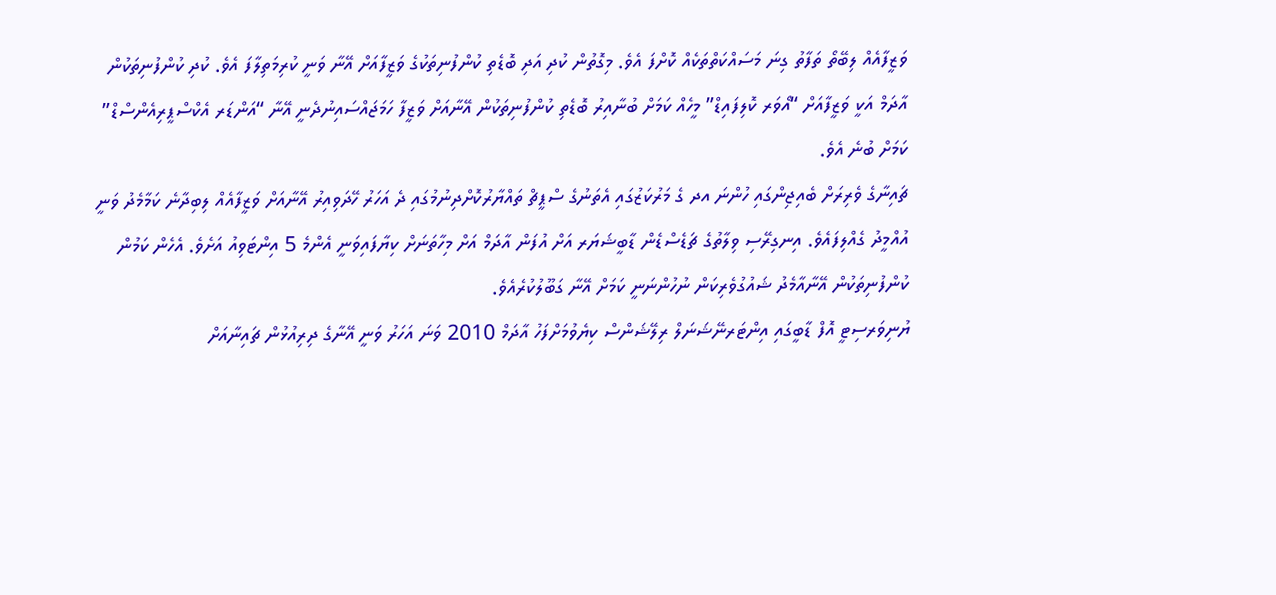ވަޒީފާއެއް ލިބޭތޯ ތަފާތު ގިނަ މަސައްކަތްތަކެއް ކޮށްފަ އެވެ. މިގޮތުން ކުދި އަދި ބޮޑެތި ކުންފުނިތަކުގެ ވަޒީފާއަށް އޭނާ ވަނީ ކުރިމަތިލާފަ އެވެ. ކުދި ކުންފުނިތަކުން އާދަމް އަކީ ވަޒީފާއަށް “އޯވަރ ކޮލިފައިޑް” މީހެއް ކަމަށް ބުނާއިރު ބޮޑެތި ކުންފުނިތަކުން އޭނާއަށް ވަޒީފާ ހަމަޖައްސައިނުދެނީ އޭނާ “އަންޑަރ އެކްސްޕީރިއެންސްޑް” ކަމަށް ބުނެ އެވެ.
ޗައިނާގެ ވެރިރަށް ބެއިޖިންގައި ހުންނަ އދ ގެ މަރުކަޒުގައި އެތަނުގެ ސްޕީޗް ތައްޔާރުކޮށްދިނުމުގައި ދެ އަހަރު ހޭދަވިއިރު އޭނާއަށް ވަޒީފާއެއް ލިބިދާނެ ކަމާމެދު ވަނީ އުއްމީދު ގެއްލިފައެވެ. އިނގިރޭސި ވިލާތުގެ ޗަޑެސްޑެން ޑާބީޝަޔަރ އަށް އުފަން އާދަމް އަށް މިހާތަނަށް ކިޔާފައިވަނީ އެންމެ 5 އިންޓަވިއު އަށެވެ. އެހެން ކަމުން ކުންފުނިތަކުން އޭނާއާމެދު ޝައުގުވެރިކަން ނުހުންނަނީ ކަމަށް އޭނާ ގަބޫލުކުރެއެވެ.
ޔުނިވަރސިޓީ އޮފް ޑާބީގައި އިންޓަރނޭޝަނަލް ރިލޭޝަންސް ކިޔެވުމަށްފަހު އާދަމް 2010 ވަނަ އަހަރު ވަނީ އޭނާގެ ދިރިއުޅުން ޗައިނާއަށް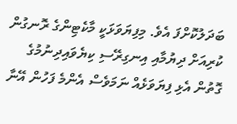ބަދަލުކޮށްފަ އެވެ. މިފިޔަވަޅަކީ މާކެޓިންގެ ރޮނގުން ކުރިއަށް ދިޔުމާއި އިނގިރޭސި ކިޔެވައިދިނުމުގެ ގޮތުން އެޅި ފިޔަވަޅެއް ނަމަވެސް އެންމެ ފަހުން އޭނާ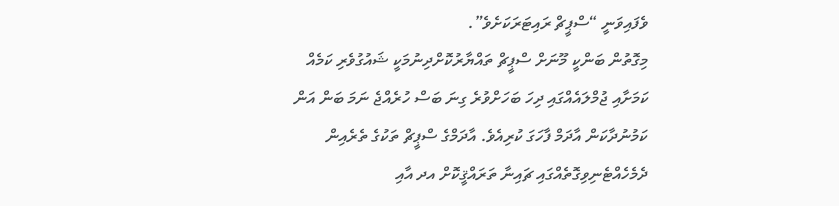ވެފައިވަނީ “ސްޕީޗް ރައިޓަރަކަށެވެ”.
މިގޮތުން ބަންކީ މޫނަށް ސްޕީޗް ތައްޔާރުކޮށްދިނުމަކީ ޝައުގުވެރި ކަމެއް ކަމަށާއި ޖުމްލައެއްގައި ދިހަ ބަހަށްވުރެ ގިނަ ބަސް ހުރެއްޖެ ނަމަ ބަން އަން ކަމުނުދާކަން އާދަމް ފާހަގަ ކުރިއެވެ. އާދަމްގެ ސްޕީޗް ތަކުގެ ތެރެއިން ދެމެހެއްޓެނިވިގޮތެއްގައި ޗައިނާ ތަރައްޤީކޮށް އދ އާއި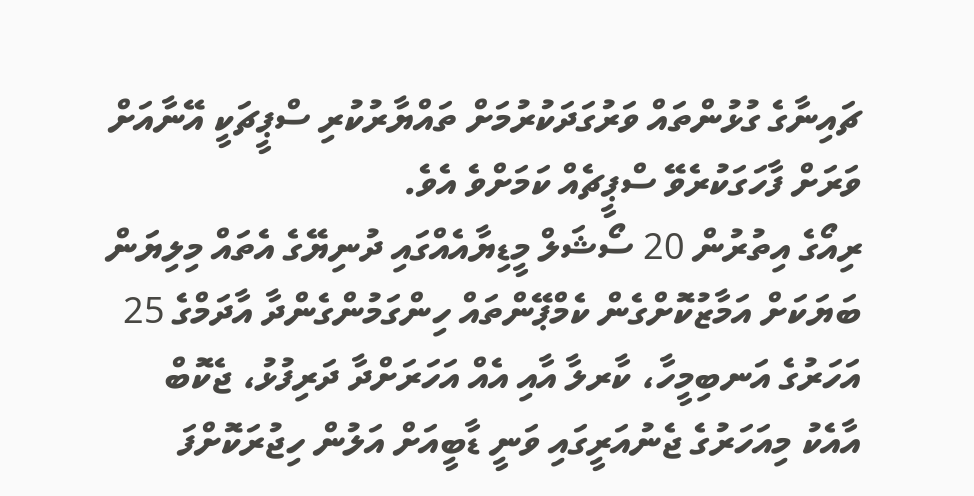ޗައިނާގެ ގުޅުންތައް ވަރުގަދަކުރުމަށް ތައްޔާރުކުރި ސްޕީޗަކީ އޭނާއަށް ވަރަށް ފާހަގަކުރެވޭ ސްޕީޗެއް ކަމަށްވެ އެވެ.
ރިއޯގެ އިތުރުން 20 ސޯޝަލް މީޑިޔާއެއްގައި ދުނިޔޭގެ އެތައް މިލިޔަން ބަޔަކަށް އަމާޒުކޮށްގެން ކެމްޕޭންތައް ހިންގަމުންގެންދާ އާދަމްގެ 25 އަހަރުގެ އަނބިމީހާ، ކާރލާ އާއި އެއް އަހަރަށްދާ ދަރިފުޅު، ޖެކޮބް އާއެކު މިއަހަރުގެ ޖެނުއަރީގައި ވަނީ ޑާބީއަށް އަލުން ހިޖުރަކޮށްފަ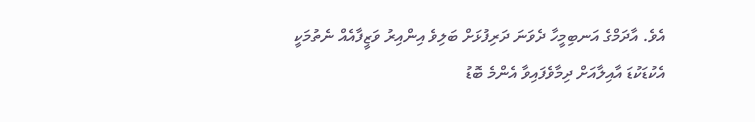އެވެ. އާދަމްގެ އަނބިމީހާ ދެވަނަ ދަރިފުޅަށް ބަލިވެ އިންއިރު ވަޒީފާއެއް ނެތުމަކީ އެކުޑަކުޑަ އާއިލާއަށް ދިމާވެފައިވާ އެންމެ ބޮޑު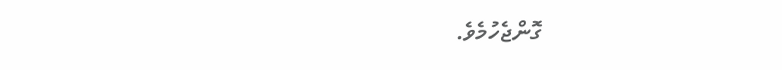ގޮންޖެހުމެވެ.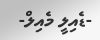-ޑެއިލީ މެއިލް-